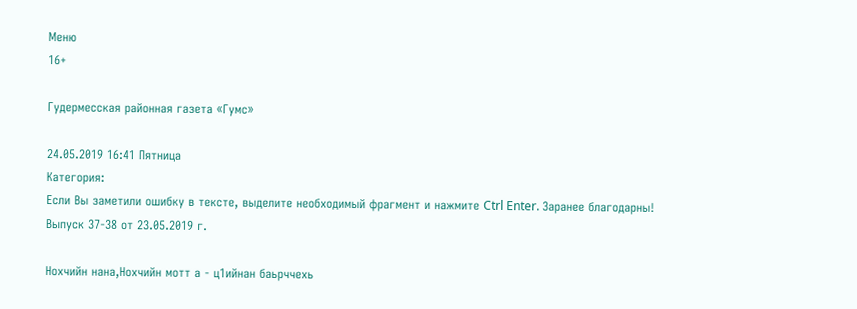Меню
16+

Гудермесская районная газета «Гумс»

24.05.2019 16:41 Пятница
Категория:
Если Вы заметили ошибку в тексте, выделите необходимый фрагмент и нажмите Ctrl Enter. Заранее благодарны!
Выпуск 37-38 от 23.05.2019 г.

Нохчийн нана,Нохчийн мотт а - ц1ийнан баьрччехь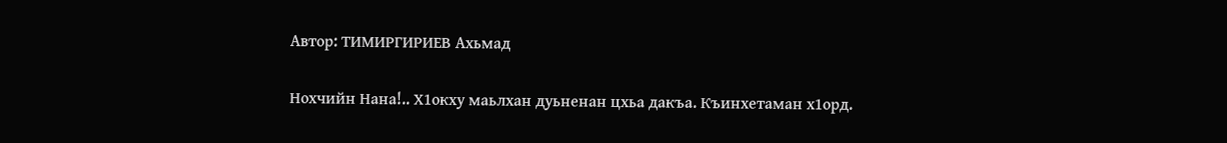Автор: ТИМИРГИРИЕВ Ахьмад

Нохчийн Нана!.. Х1окху маьлхан дуьненан цхьа дакъа. Къинхетаман х1орд.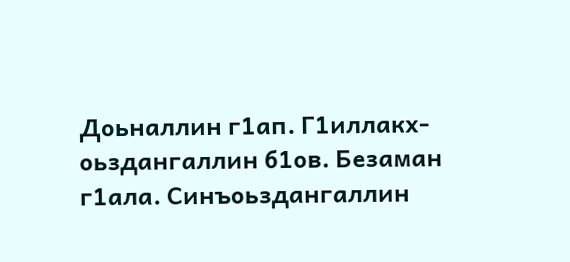Доьналлин г1ап. Г1иллакх-оьздангаллин б1ов. Безаман г1ала. Синъоьздангаллин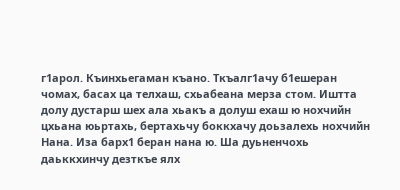г1арол. Къинхьегаман къано. Ткъалг1ачу б1ешеран чомах, басах ца телхаш, схьабеана мерза стом. Иштта долу дустарш шех ала хьакъ а долуш ехаш ю нохчийн цхьана юьртахь, бертахьчу боккхачу доьзалехь нохчийн Нана. Иза барх1 беран нана ю. Ша дуьненчохь даьккхинчу дезткъе ялх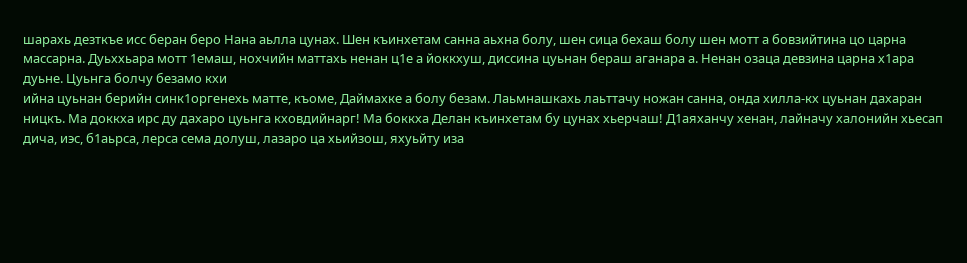шарахь дезткъе исс беран беро Нана аьлла цунах. Шен къинхетам санна аьхна болу, шен сица бехаш болу шен мотт а бовзийтина цо царна массарна. Дуьххьара мотт 1емаш, нохчийн маттахь ненан ц1е а йоккхуш, диссина цуьнан бераш аганара а. Ненан озаца девзина царна х1ара дуьне. Цуьнга болчу безамо кхи
ийна цуьнан берийн синк1оргенехь матте, къоме, Даймахке а болу безам. Лаьмнашкахь лаьттачу ножан санна, онда хилла-кх цуьнан дахаран ницкъ. Ма доккха ирс ду дахаро цуьнга кховдийнарг! Ма боккха Делан къинхетам бу цунах хьерчаш! Д1аяханчу хенан, лайначу халонийн хьесап дича, иэс, б1аьрса, лерса сема долуш, лазаро ца хьийзош, яхуьйту иза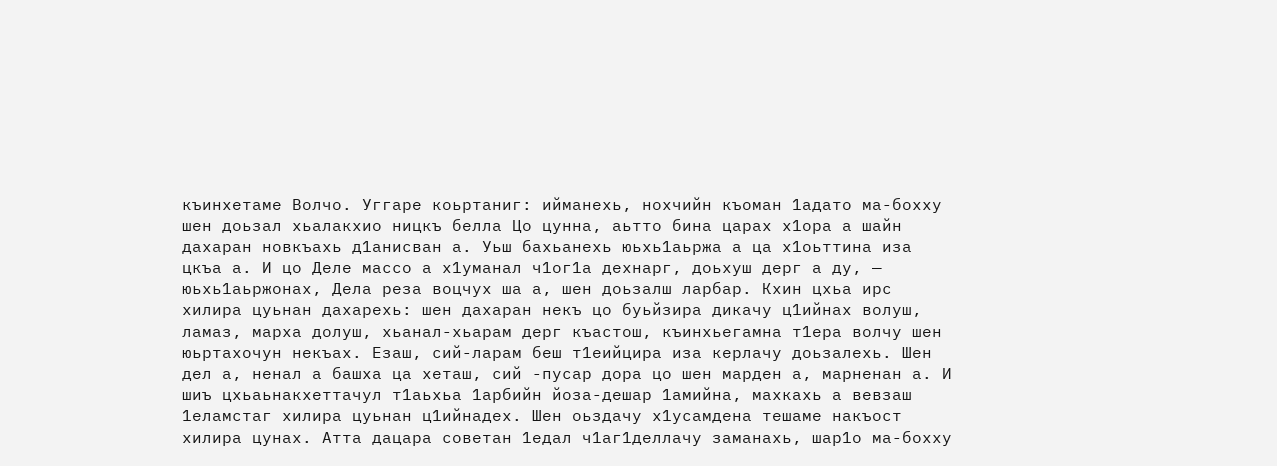къинхетаме Волчо. Уггаре коьртаниг: ийманехь, нохчийн къоман 1адато ма-бохху шен доьзал хьалакхио ницкъ белла Цо цунна, аьтто бина царах х1ора а шайн дахаран новкъахь д1анисван а. Уьш бахьанехь юьхь1аьржа а ца х1оьттина иза цкъа а. И цо Деле массо а х1уманал ч1ог1а дехнарг, доьхуш дерг а ду, — юьхь1аьржонах, Дела реза воцчух ша а, шен доьзалш ларбар. Кхин цхьа ирс хилира цуьнан дахарехь: шен дахаран некъ цо буьйзира дикачу ц1ийнах волуш, ламаз, марха долуш, хьанал-хьарам дерг къастош, къинхьегамна т1ера волчу шен юьртахочун некъах. Езаш, сий-ларам беш т1еийцира иза керлачу доьзалехь. Шен дел а, ненал а башха ца хеташ, сий -пусар дора цо шен марден а, марненан а. И шиъ цхьаьнакхеттачул т1аьхьа 1арбийн йоза-дешар 1амийна, махкахь а вевзаш 1еламстаг хилира цуьнан ц1ийнадех. Шен оьздачу х1усамдена тешаме накъост хилира цунах. Атта дацара советан 1едал ч1аг1деллачу заманахь, шар1о ма-бохху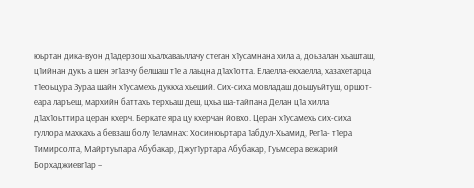юьртан дика-вуон д1адерзош хьалхаваьллачу стеган х1усамнана хила а, доьзалан хьашташ, ц1ийнан дукъ а шен эг1азчу белшаш т1е а лаьцна д1ах1отта. Елаелла-екхаелла, хазахетарца т1еоьцура Зураа шайн х1усамехь дуккха хьеший. Сих-сиха мовладаш доьшуьйтуш, оршот-еара ларъеш, мархийн баттахь терхьаш деш, цхьа ша-тайпана Делан ц1а хилла д1ах1оьттира церан кхерч. Беркате яра цу кхерчан йовхо. Церан х1усамехь сих-сиха гуллора махкахь а бевзаш болу 1еламнах: Хосинюьртара 1абдул-Хьамид, Рег1а- т1ера Тимирсолта, Майртуьпара Абубакар, Джуг1уртара Абубакар, Гуьмсера вежарий Борхаджиевг1ар –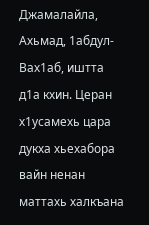Джамалайла, Ахьмад, 1абдул-Вах1аб, иштта д1а кхин. Церан х1усамехь цара дукха хьехабора вайн ненан маттахь халкъана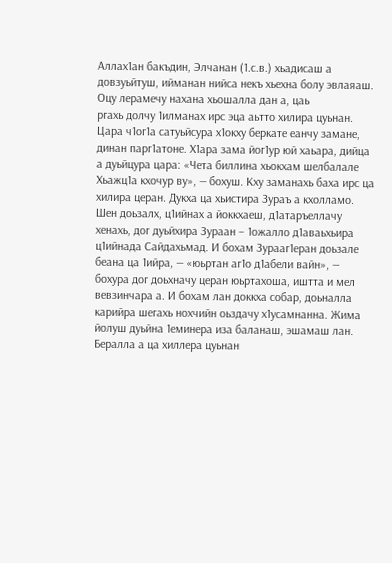Аллах1ан бакъдин, Элчанан (1.с.в.) хьадисаш а довзуьйтуш, ийманан нийса некъ хьехна болу эвлаяаш. Оцу лерамечу нахана хьошалла дан а, цаь
ргахь долчу 1илманах ирс эца аьтто хилира цуьнан. Цара ч1ог1а сатуьйсура х1окху беркате еанчу замане, динан парг1атоне. Х1ара зама йог1ур юй хаьара, дийца а дуьйцура цара: «Чета биллина хьокхам шелбалале Хьажц1а кхочур ву», — бохуш. Кху заманахь баха ирс ца хилира церан. Дукха ца хьистира Зураъ а кхолламо. Шен доьзалх, ц1ийнах а йоккхаеш, д1атаръеллачу хенахь, дог дуьйхира Зураан – 1ожалло д1аваьхьира ц1ийнада Сайдахьмад. И бохам Зурааг1еран доьзале беана ца 1ийра, — «юьртан аг1о д1абели вайн», — бохура дог доьхначу церан юьртахоша, иштта и мел вевзинчара а. И бохам лан доккха собар, доьналла карийра шегахь нохчийн оьздачу х1усамнанна. Жима йолуш дуьйна 1еминера иза баланаш, эшамаш лан. Бералла а ца хиллера цуьнан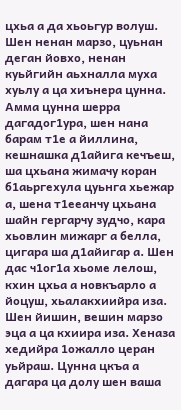цхьа а да хьоьгур волуш. Шен ненан марзо, цуьнан деган йовхо, ненан куьйгийн аьхналла муха хуьлу а ца хиънера цунна. Амма цунна шерра дагадог1ура, шен нана барам т1е а йиллина, кешнашка д1айига кечъеш, ша цхьана жимачу коран б1аьргехула цуьнга хьежар а, шена т1ееанчу цхьана шайн гергарчу зудчо, кара хьовлин мижарг а белла, цигара ша д1айигар а. Шен дас ч1ог1а хьоме лелош, кхин цхьа а новкъарло а йоцуш, хьалакхиийра иза. Шен йишин, вешин марзо эца а ца кхиира иза. Хеназа хедийра 1ожалло церан уьйраш. Цунна цкъа а дагара ца долу шен ваша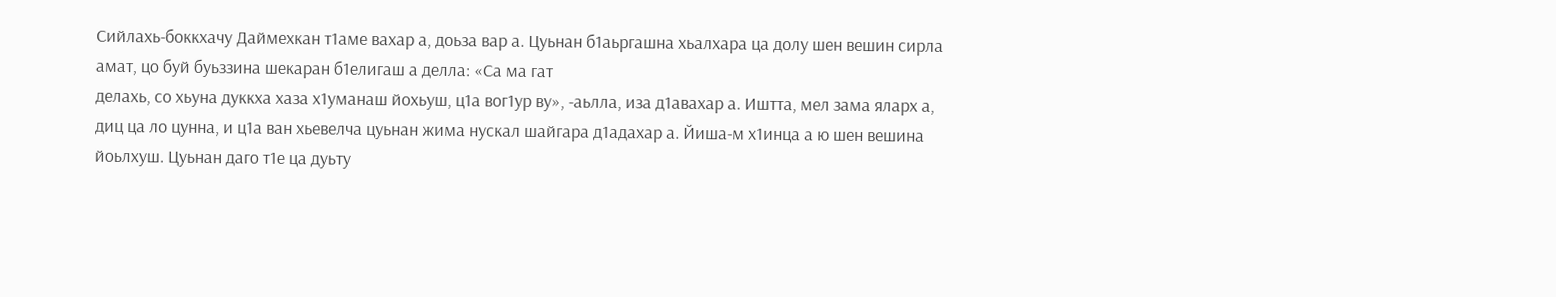Сийлахь-боккхачу Даймехкан т1аме вахар а, доьза вар а. Цуьнан б1аьргашна хьалхара ца долу шен вешин сирла амат, цо буй буьззина шекаран б1елигаш а делла: «Са ма гат
делахь, со хьуна дуккха хаза х1уманаш йохьуш, ц1а вог1ур ву», -аьлла, иза д1авахар а. Иштта, мел зама яларх а, диц ца ло цунна, и ц1а ван хьевелча цуьнан жима нускал шайгара д1адахар а. Йиша-м х1инца а ю шен вешина йоьлхуш. Цуьнан даго т1е ца дуьту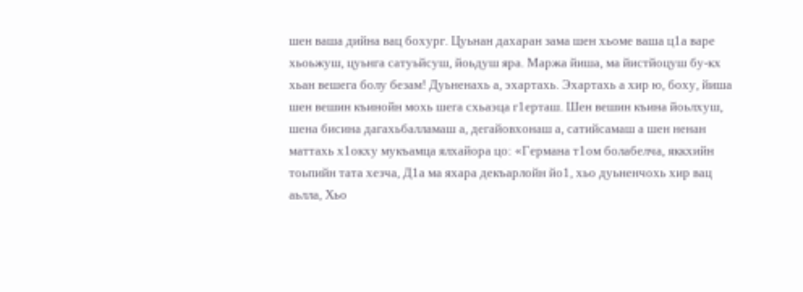шен ваша дийна вац бохург. Цуьнан дахаран зама шен хьоме ваша ц1а варе хьоьжуш, цуьнга сатуьйсуш, йоьдуш яра. Маржа йиша, ма йистйоцуш бу-кх хьан вешега болу безам! Дуьненахь а, эхартахь. Эхартахь а хир ю, боху, йиша шен вешин къинойн мохь шега схьаэца г1ерташ. Шен вешин къина йоьлхуш, шена бисина дагахьбалламаш а, дегайовхонаш а, сатийсамаш а шен ненан маттахь х1окху мукъамца ялхайора цо: «Германа т1ом болабелча, яккхийн тоьпийн тата хезча, Д1а ма яхара декъарлойн йо1, хьо дуьненчохь хир вац аьлла, Хьо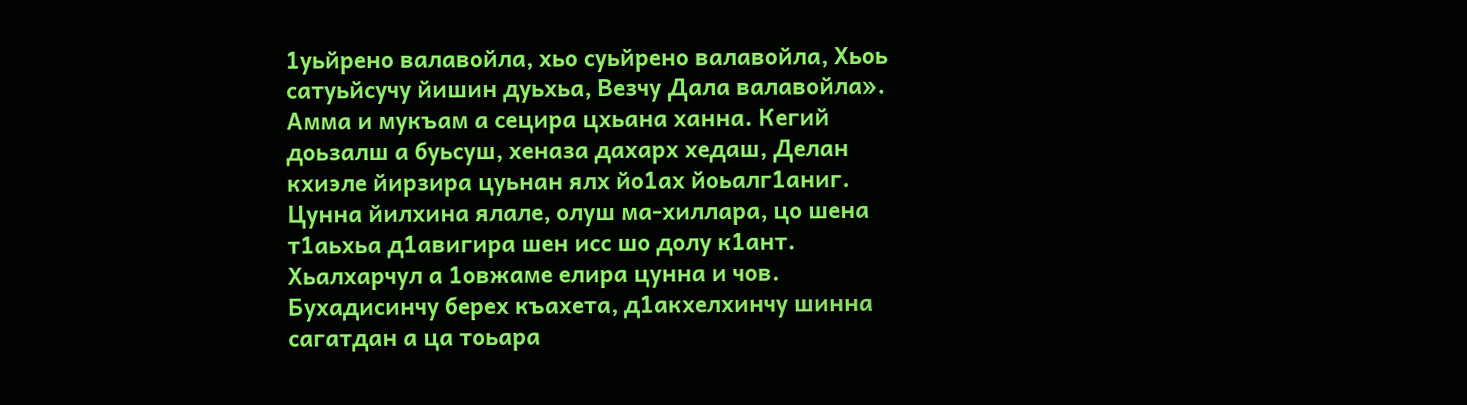1уьйрено валавойла, хьо суьйрено валавойла, Хьоь сатуьйсучу йишин дуьхьа, Везчу Дала валавойла». Амма и мукъам а сецира цхьана ханна. Кегий доьзалш а буьсуш, хеназа дахарх хедаш, Делан кхиэле йирзира цуьнан ялх йо1ах йоьалг1аниг. Цунна йилхина ялале, олуш ма-хиллара, цо шена т1аьхьа д1авигира шен исс шо долу к1ант. Хьалхарчул а 1овжаме елира цунна и чов. Бухадисинчу берех къахета, д1акхелхинчу шинна сагатдан а ца тоьара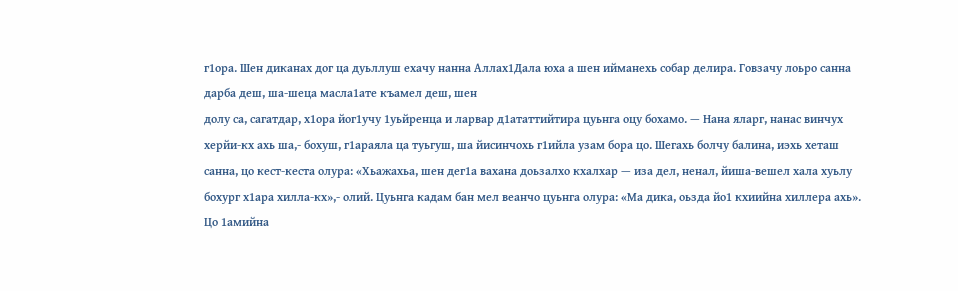г1ора. Шен диканах дог ца дуьллуш ехачу нанна Аллах1Дала юха а шен ийманехь собар делира. Говзачу лоьро санна дарба деш, ша-шеца масла1ате къамел деш, шен
долу са, сагатдар, х1ора йог1учу 1уьйренца и ларвар д1ататтийтира цуьнга оцу бохамо. — Нана яларг, нанас винчух херйи-кх ахь ша,- бохуш, г1араяла ца туьгуш, ша йисинчохь г1ийла узам бора цо. Шегахь болчу балина, иэхь хеташ санна, цо кест-кеста олура: «Хьажахьа, шен дег1а вахана доьзалхо кхалхар — иза дел, ненал, йиша-вешел хала хуьлу бохург х1ара хилла-кх»,- олий. Цуьнга кадам бан мел веанчо цуьнга олура: «Ма дика, оьзда йо1 кхиийна хиллера ахь». Цо 1амийна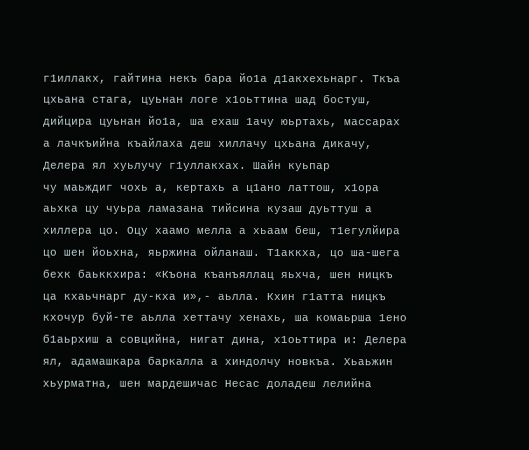г1иллакх, гайтина некъ бара йо1а д1акхехьнарг. Ткъа цхьана стага, цуьнан логе х1оьттина шад бостуш, дийцира цуьнан йо1а, ша ехаш 1ачу юьртахь, массарах а лачкъийна къайлаха деш хиллачу цхьана дикачу, Делера ял хуьлучу г1уллакхах. Шайн куьпар
чу маьждиг чохь а, кертахь а ц1ано латтош, х1ора аьхка цу чуьра ламазана тийсина кузаш дуьттуш а хиллера цо. Оцу хаамо мелла а хьаам беш, т1егулйира цо шен йоьхна, яьржина ойланаш. Т1аккха, цо ша-шега бехк баьккхира: «Къона къанъяллац яьхча, шен ницкъ ца кхаьчнарг ду-кха и»,- аьлла. Кхин г1атта ницкъ кхочур буй-те аьлла хеттачу хенахь, ша комаьрша 1ено б1аьрхиш а совцийна, нигат дина, х1оьттира и: Делера ял, адамашкара баркалла а хиндолчу новкъа. Хьаьжин хьурматна, шен мардешичас Несас доладеш лелийна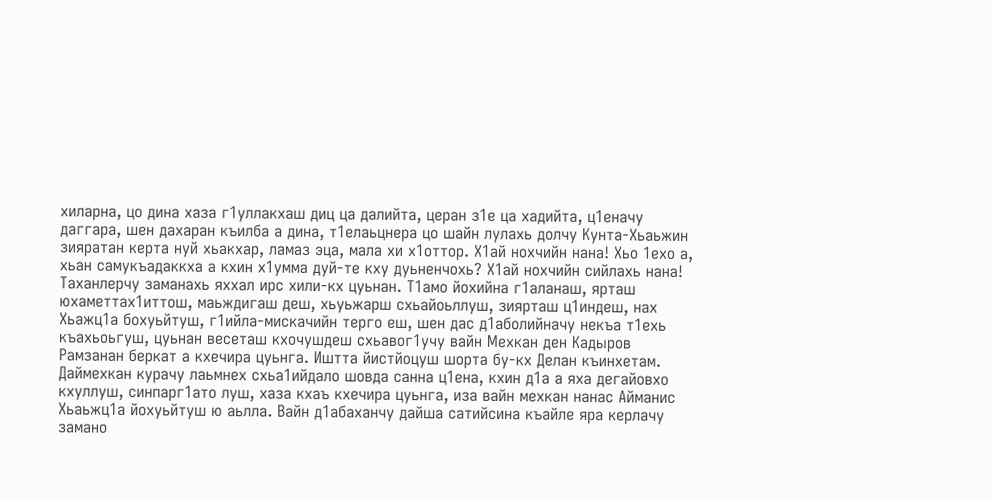хиларна, цо дина хаза г1уллакхаш диц ца далийта, церан з1е ца хадийта, ц1еначу даггара, шен дахаран къилба а дина, т1елаьцнера цо шайн лулахь долчу Кунта-Хьаьжин зияратан керта нуй хьакхар, ламаз эца, мала хи х1оттор. Х1ай нохчийн нана! Хьо 1ехо а, хьан самукъадаккха а кхин х1умма дуй-те кху дуьненчохь? Х1ай нохчийн сийлахь нана! Таханлерчу заманахь яххал ирс хили-кх цуьнан. Т1амо йохийна г1аланаш, ярташ юхаметтах1иттош, маьждигаш деш, хьуьжарш схьайоьллуш, зиярташ ц1индеш, нах Хьажц1а бохуьйтуш, г1ийла-мискачийн терго еш, шен дас д1аболийначу некъа т1ехь къахьоьгуш, цуьнан весеташ кхочушдеш схьавог1учу вайн Мехкан ден Кадыров Рамзанан беркат а кхечира цуьнга. Иштта йистйоцуш шорта бу-кх Делан къинхетам. Даймехкан курачу лаьмнех схьа1ийдало шовда санна ц1ена, кхин д1а а яха дегайовхо кхуллуш, синпарг1ато луш, хаза кхаъ кхечира цуьнга, иза вайн мехкан нанас Айманис Хьаьжц1а йохуьйтуш ю аьлла. Вайн д1абаханчу дайша сатийсина къайле яра керлачу замано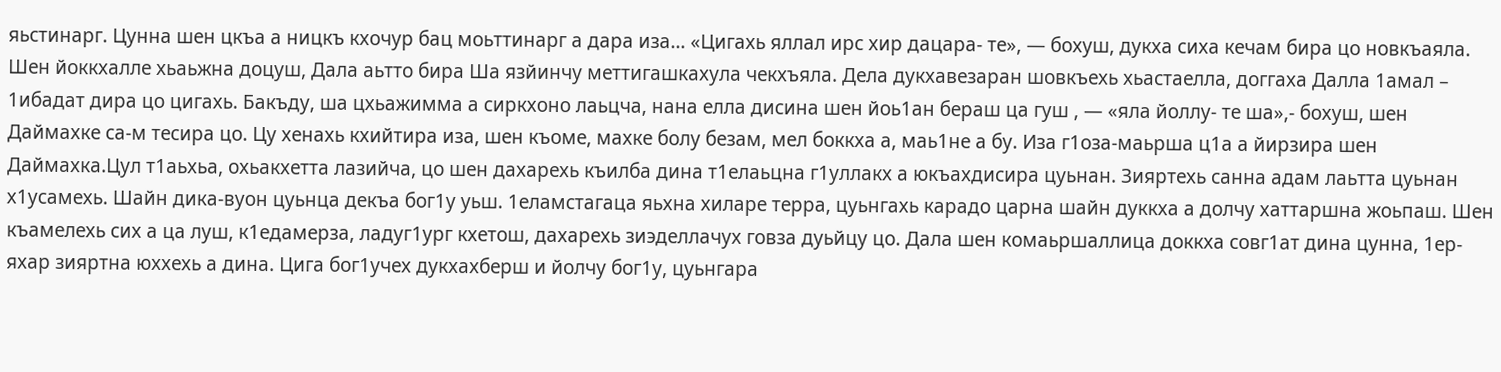яьстинарг. Цунна шен цкъа а ницкъ кхочур бац моьттинарг а дара иза… «Цигахь яллал ирс хир дацара- те», — бохуш, дукха сиха кечам бира цо новкъаяла. Шен йоккхалле хьаьжна доцуш, Дала аьтто бира Ша язйинчу меттигашкахула чекхъяла. Дела дукхавезаран шовкъехь хьастаелла, доггаха Далла 1амал – 1ибадат дира цо цигахь. Бакъду, ша цхьажимма а сиркхоно лаьцча, нана елла дисина шен йоь1ан бераш ца гуш , — «яла йоллу- те ша»,- бохуш, шен Даймахке са-м тесира цо. Цу хенахь кхийтира иза, шен къоме, махке болу безам, мел боккха а, маь1не а бу. Иза г1оза-маьрша ц1а а йирзира шен Даймахка.Цул т1аьхьа, охьакхетта лазийча, цо шен дахарехь къилба дина т1елаьцна г1уллакх а юкъахдисира цуьнан. Зияртехь санна адам лаьтта цуьнан х1усамехь. Шайн дика-вуон цуьнца декъа бог1у уьш. 1еламстагаца яьхна хиларе терра, цуьнгахь карадо царна шайн дуккха а долчу хаттаршна жоьпаш. Шен къамелехь сих а ца луш, к1едамерза, ладуг1ург кхетош, дахарехь зиэделлачух говза дуьйцу цо. Дала шен комаьршаллица доккха совг1ат дина цунна, 1ер-яхар зияртна юххехь а дина. Цига бог1учех дукхахберш и йолчу бог1у, цуьнгара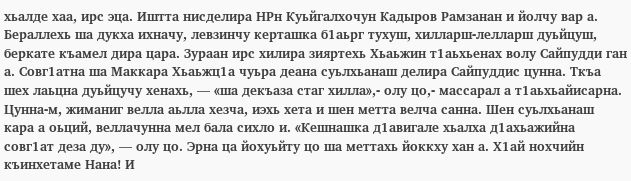хьалде хаа, ирс эца. Иштта нисделира НРн Куьйгалхочун Кадыров Рамзанан и йолчу вар а. Бераллехь ша дукха ихначу, левзинчу керташка б1аьрг тухуш, хилларш-лелларш дуьйцуш, беркате къамел дира цара. Зураан ирс хилира зияртехь Хьаьжин т1аьхьенах волу Сайпудди ган а. Совг1атна ша Маккара Хьаьжц1а чуьра деана суьлхьанаш делира Сайпуддис цунна. Ткъа шех лаьцна дуьйцучу хенахь, — «ша декъаза стаг хилла»,- олу цо,- массарал а т1аьхьайисарна. Цунна-м, жиманиг велла аьлла хезча, иэхь хета и шен метта велча санна. Шен суьлхьанаш кара а оьций, веллачунна мел бала сихло и. «Кешнашка д1авигале хьалха д1ахьажийна совг1ат деза ду», — олу цо. Эрна ца йохуьйту цо ша меттахь йоккху хан а. Х1ай нохчийн къинхетаме Нана! И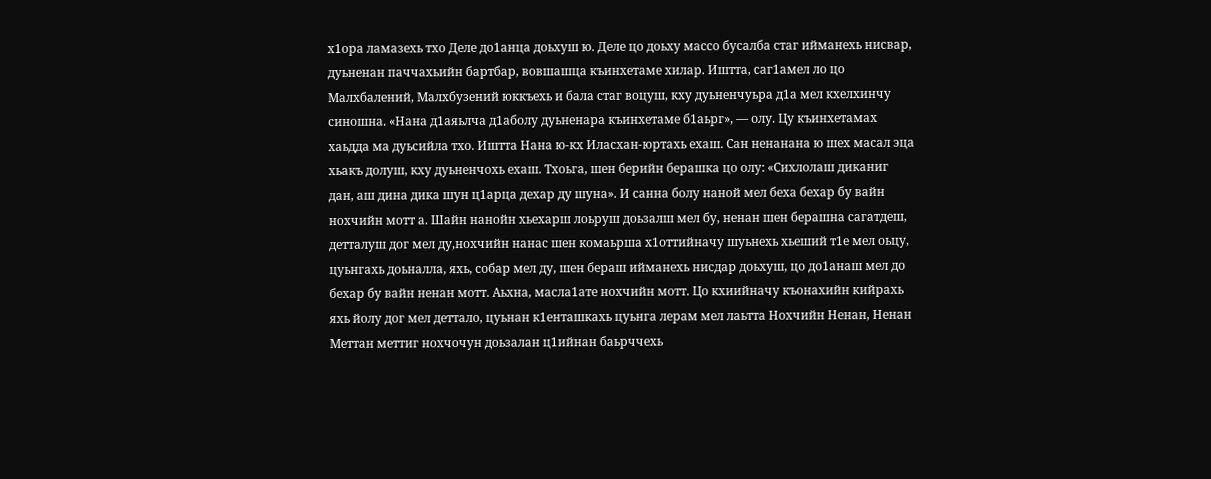х1ора ламазехь тхо Деле до1анца доьхуш ю. Деле цо доьху массо бусалба стаг ийманехь нисвар, дуьненан паччахьийн бартбар, вовшашца къинхетаме хилар. Иштта, саг1амел ло цо Малхбалений, Малхбузений юккъехь и бала стаг воцуш, кху дуьненчуьра д1а мел кхелхинчу синошна. «Нана д1аяьлча д1аболу дуьненара къинхетаме б1аьрг», — олу. Цу къинхетамах хаьдда ма дуьсийла тхо. Иштта Нана ю-кх Иласхан-юртахь ехаш. Сан ненанана ю шех масал эца хьакъ долуш, кху дуьненчохь ехаш. Тхоьга, шен берийн берашка цо олу: «Сихлолаш диканиг дан, аш дина дика шун ц1арца дехар ду шуна». И санна болу наной мел беха бехар бу вайн нохчийн мотт а. Шайн нанойн хьехарш лоьруш доьзалш мел бу, ненан шен берашна сагатдеш, детталуш дог мел ду,нохчийн нанас шен комаьрша х1оттийначу шуьнехь хьеший т1е мел оьцу, цуьнгахь доьналла, яхь, собар мел ду, шен бераш ийманехь нисдар доьхуш, цо до1анаш мел до бехар бу вайн ненан мотт. Аьхна, масла1ате нохчийн мотт. Цо кхиийначу къонахийн кийрахь яхь йолу дог мел деттало, цуьнан к1енташкахь цуьнга лерам мел лаьтта Нохчийн Ненан, Ненан Меттан меттиг нохчочун доьзалан ц1ийнан баьрччехь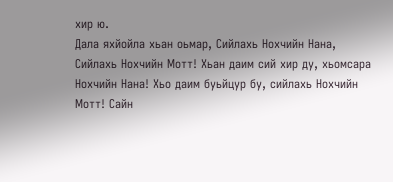хир ю.
Дала яхйойла хьан оьмар, Сийлахь Нохчийн Нана, Сийлахь Нохчийн Мотт! Хьан даим сий хир ду, хьомсара Нохчийн Нана! Хьо даим буьйцур бу, сийлахь Нохчийн Мотт! Сайн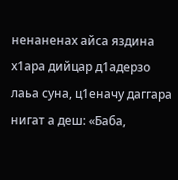ненаненах айса яздина х1ара дийцар д1адерзо лаьа суна, ц1еначу даггара нигат а деш: «Баба,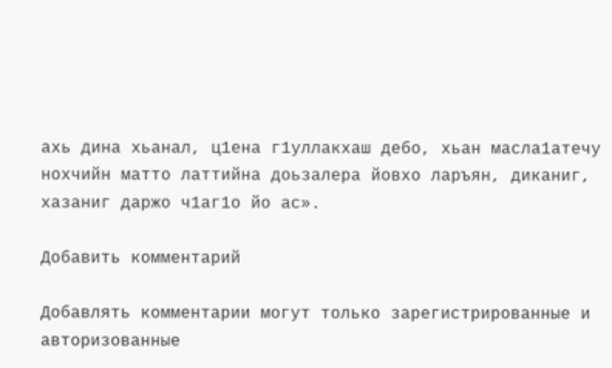ахь дина хьанал, ц1ена г1уллакхаш дебо, хьан масла1атечу нохчийн матто латтийна доьзалера йовхо ларъян, диканиг, хазаниг даржо ч1аг1о йо ас».

Добавить комментарий

Добавлять комментарии могут только зарегистрированные и авторизованные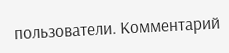пользователи. Комментарий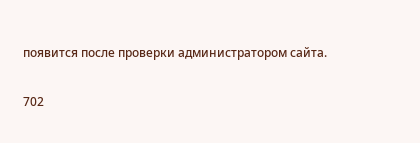появится после проверки администратором сайта.

702